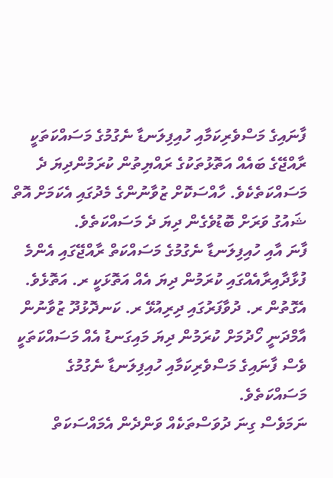ފާނައިގެ މަސްވެރިކަމާއި ހުއިފިލަނޑާ ނެގުމުގެ މަސައްކަތަކީ ރާއްޖޭގެ ބައެއް އަތޮޅުތަކުގެ ރައްޔިތުން ކުރަމުންދިޔަ ދެ މަސައްކަތެކެވެ. ހާއްސަކޮށް ޒުވާނުންގެ މެދުގައި އެކަމަށް އޮތް ޝައުގު ވަރަށް ބޮޑުވެގެން ދިޔަ ދެ މަސައްކަތެވެ.
ފާނަ އާއި ހުއިފިލަނޑާ ނެގުމުގެ މަސައްކަތް ރާއްޖޭގައި އެންމެ ފުޅާދާއިރާއެއްގައި ކުރަމުން ދިޔަ އެއް އަތޮޅަކީ ރ. އަތޮޅެވެ. އެގޮތުން ރ. ދުވާފަރުގައި ދިރިއުޅޭ ރ. ކަނދޮޅުދޫ ޒުވާނުން އާމްދަނީ ހޯދުމަށް ކުރަމުން ދިޔަ މައިގަނޑު އެއް މަސައްކަތަކީ ވެސް ފާނައިގެ މަސްވެރިކަމާއި ހުއިފިލަނޑާ ނެގުމުގެ މަސައްކަތެވެ.
ނަމަވެސް ގިނަ ދުވަސްތަކެއް ވަންދެން އެމައްސަކަތް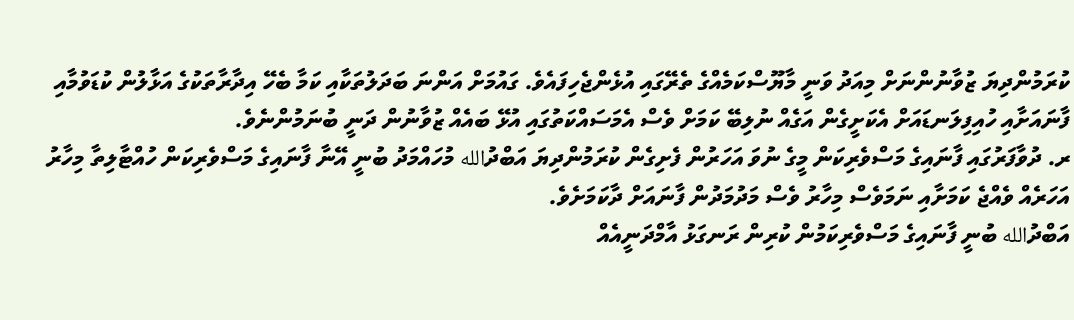ކުރަމުންދިޔަ ޒުވާނުންނަށް މިއަދު ވަނީ މާޔޫސްކަމެއްގެ ތެރޭގައި އުޅެންޖެހިފައެވެ. ގައުމަށް އަންނަ ބަދަލުތަކާއި ކަމާ ބެހޭ އިދާރާތަކުގެ އަޅާލުން ކުޑަވުމާއި ފާނައަށާއި ހުއިފިލަނޑައަށް އެކަށީގެން އަގެއް ނުލިބޭ ކަމަށް ވެސް އެމަސައްކަތުގައި އުޅޭ ބައެއް ޒުވާނުން ދަނީ ބުނަމުންނެވެ.
ރ. ދުވާފަރުގައި ފާނައިގެ މަސްވެރިކަން މީގެ ނުވަ އަހަރުން ފެށިގެން ކުރަމުންދިޔަ އަބްދުالله މުހައްމަދު ބުނީ އޭނާ ފާނައިގެ މަސްވެރިކަން ހުއްޓާލިތާ މިހާރު އަހަރެއް ވެއްޖެ ކަމަށާއި ނަމަވެސް މިހާރު ވެސް މަދުމަދުން ފާނައަށް ދާކަމަށެވެ.
އަބްދުالله ބުނީ ފާނައިގެ މަސްވެރިކަމުން ކުރިން ރަނގަޅު އާމްދަނީއެއް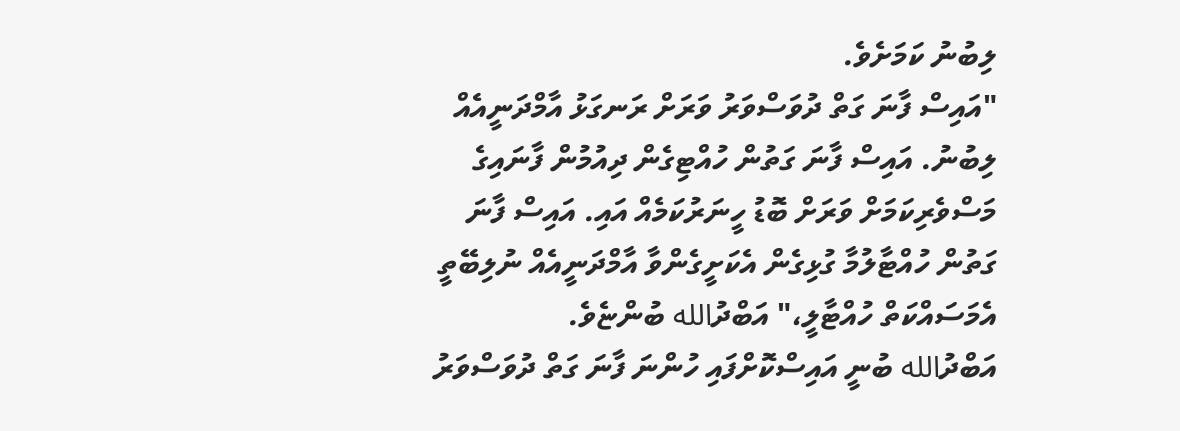ލިބުނު ކަމަށެވެ.
"އައިސް ފާނަ ގަތް ދުވަސްވަރު ވަރަށް ރަނގަޅު އާމްދަނީއެއް ލިބުނު. އައިސް ފާނަ ގަތުން ހުއްޓިގެން ދިއުމުން ފާނައިގެ މަސްވެރިކަމަށް ވަރަށް ބޮޑު ހީނަރުކަމެއް އައި. އައިސް ފާނަ ގަތުން ހުއްޓާލުމާ ގުޅިގެން އެކަށީގެންވާ އާމްދަނީއެއް ނުލިބޭތީ އެމަސައްކަތް ހުއްޓާލީ،" އަބްދުالله ބުންޏެވެ.
އަބްދުالله ބުނީ އައިސްކޮށްފައި ހުންނަ ފާނަ ގަތް ދުވަސްވަރު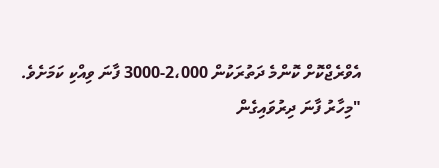އެވްރެޖްކޮށް ކޮންމެ ދަތުރަކުން 2،000-3000 ފާނަ ވިއްކި ކަމަށެވެ.
"މިހާރު ފާނަ ދިރުވައިގެން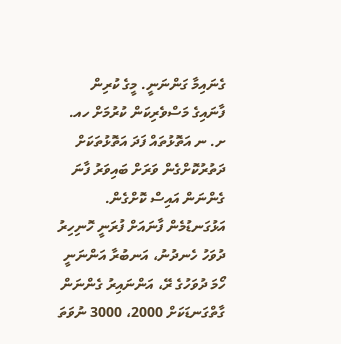ގެނައިމާ ގަންނަނީ. މީގެ ކުރިން ފާނައިގެ މަސްވެރިކަން ކުރުމަށް ހއ. ށ. ނ އަތޮޅުތައް ފަދަ އަތޮޅުތަކަށް ދަތުރުކޮށްގެން ވަރަށް ބައިވަރު ފާނަ ގެންނަން އައިސް ކޮށްގެން. އަޅުގަނޑުމެން ފާނައަށް ފުރަނީ ހޮނިހިރު ދުވަހު ހެނދުނު، އަނބުރާ އަންނަނީ ހޯމަ ދުވަހުގެ ރޭ، އަންނައިރު ގެންނަން ގާތްގަނޑަކަށް 2000، 3000 ނުވަތަ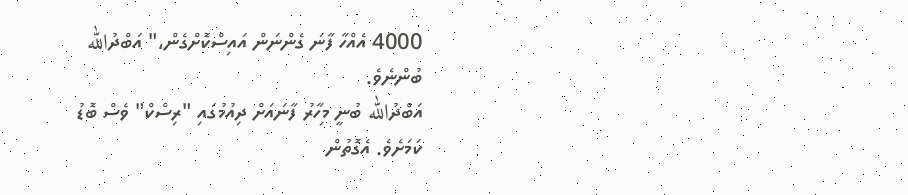4000 އެއްހާ ފާނަ ގެންނަން އައިސްކޮށްގެން،" އަބްދުالله ބުންނެވެ.
އަބްދުالله ބުނީ މިހާރު ފާނައަށް ދިއުމުގައި "ރިސްކް" ވެސް ބޮޑު ކަމަށެވެ. އެގޮތުން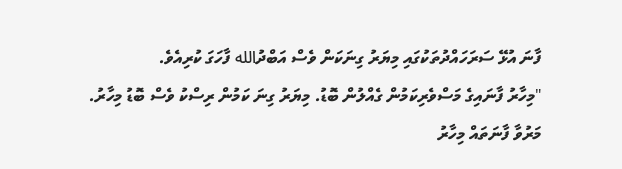ފާނަ އުޅޭ ސަރަހައްދުތަކުގައި މިޔަރު ގިނަކަން ވެސް އަބްދުالله ފާހަގަ ކުރިއެވެ.
"މިހާރު ފާނައިގެ މަސްވެރިކަމުން ގެއްލުން ބޮޑު. މިޔަރު ގިނަ ކަމުން ރިސްކު ވެސް ބޮޑު މިހާރު. މަރުވާ ފާނަތައް މިހާރު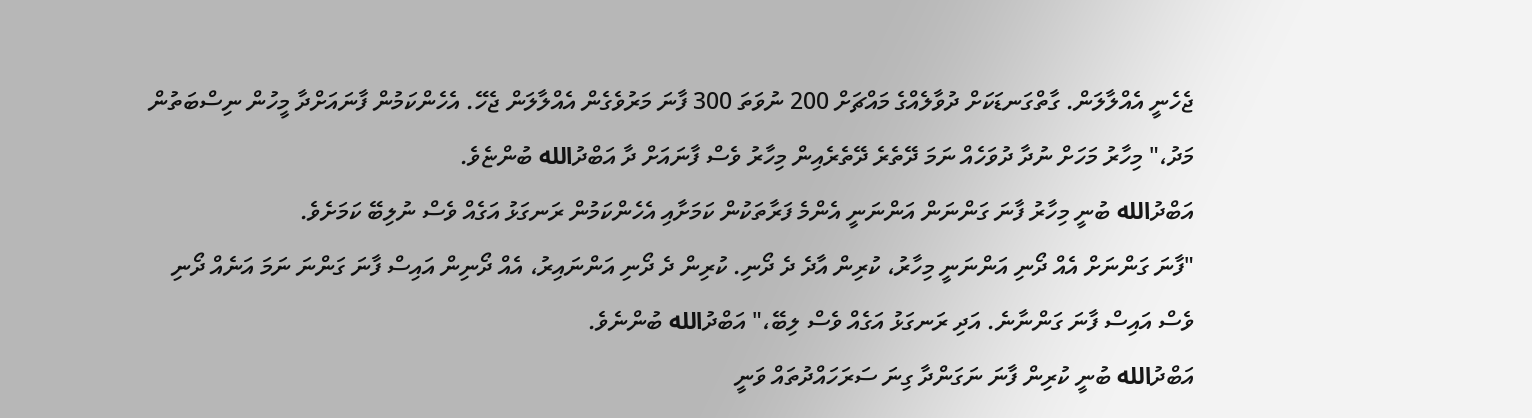ޖެހެނީ އެއްލާލަން. ގާތްގަނޑަކަށް ދުވާލެއްގެ މައްޗަށް 200 ނުވަތަ 300 ފާނަ މަރުވެގެން އެއްލާލަން ޖެހޭ. އެހެންކަމުން ފާނައަށްދާ މީހުން ނިސްބަތުން މަދު،" މިހާރު މަހަށް ނުދާ ދުވަހެއް ނަމަ ދޭތެރެ ދޭތެރެއިން މިހާރު ވެސް ފާނައަށް ދާ އަބްދުالله ބުންޏެވެ.
އަބްދުالله ބުނީ މިހާރު ފާނަ ގަންނަން އަންނަނީ އެންމެ ފަރާތަކުން ކަމަށާއި އެހެންކަމުން ރަނގަޅު އަގެއް ވެސް ނުލިބޭ ކަމަށެވެ.
"ފާނަ ގަންނަށް އެއް ދޯނި އަންނަނީ މިހާރު، ކުރިން އާދެ ދެ ދޯނި. ކުރިން ދެ ދޯނި އަންނައިރު، އެއް ދޯނިން އައިސް ފާނަ ގަންނަ ނަމަ އަނެއް ދޯނި ވެސް އައިސް ފާނަ ގަންނާނެ. އަދި ރަނގަޅު އަގެއް ވެސް ލިބޭ،" އަބްދުالله ބުންނެވެ.
އަބްދުالله ބުނީ ކުރިން ފާނަ ނަގަންދާ ގިނަ ސަރަހައްދުތައް ވަނީ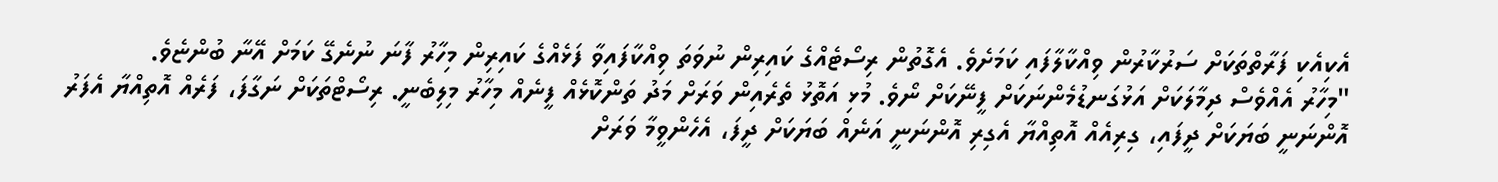އެކިއެކި ފަރާތްތަކަށް ސަރުކާރުން ވިއްކާލާފައި ކަމަށެވެ. އެގޮތުން ރިސޯޓެއްގެ ކައިރިން ނުވަތަ ވިއްކާފައިވާ ފަޅެއްގެ ކައިރިން މިހާރު ފާނަ ނުނެގޭ ކަމަށް އޭނާ ބުންޏެވެ.
"މިހާރު އެއްވެސް ދިމާލަކަށް އަޅުގަނޑުމެންނަކަށް ފީނޭކަށް ނޯވެ. މުޅި އަތޮޅު ތެރެއިން ވަރަށް މަދު ތަންކޮޅެއް ފީނެއް މިހާރު މިލިބެނީ. ރިސޯޓްތަކަށް ނަގާފަ، ފަރެއް އޮތިއްޔާ އެފަރު އޮންނަނީ ބަޔަކަށް ދީފައި، ގިރިއެއް އޮތިއްޔާ އެގިރި އޮންނަނީ އަނެއް ބަޔަކަށް ދީފަ، އެހެންވީމާ ވަރަށް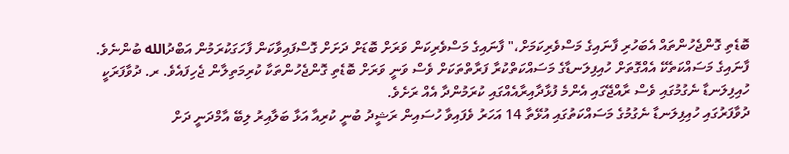ބޮޑެތި ގޮންޖެހުންތައް އެބަހުރި ފާނައިގެ މަސްވެރިކަމަށް،" ފާނައިގެ މަސްވެރިކަން ވަރަށް ބޮޑަށް ދަށަށް ގޮސްފައިވާކަން ފާހަގަކުރަމުން އަބްދުالله ބުންނެވެ.
ފާނައިގެ މަސައްކަތެކޭ އެއްގޮތަށް ހުއިފިލަނޑާގެ މަސައްކަތްކުރާ ފަރާތްތަކަށް ވެސް ވަނީ ވަރަށް ބޮޑެތި ގޮންޖެހުންތަކާ ކުރިމަތިލާން ޖެހިފައެވެ. ރ. ދުވާފަރަކީ ހުއިފިލަނޑާ ނެގުމުގައި ވެސް ރާއްޖޭގައި އެންމެ ފުޅާދާއިރާއެއްގައި ކުރަމުންދާ އެއް ރަށެވެ.
ދުވާފަރުގައި ހުއިފިލަނޑާ ނެގުމުގެ މަސައްކަތުގައި އުޅޭތާ 14 އަހަރު ވެފައިވާ ހުސައިން ރަޝީދު ބުނީ ކުރިއާ އަޅާ ބަލާއިރު ލިބޭ އާމްދަނީ ދަށް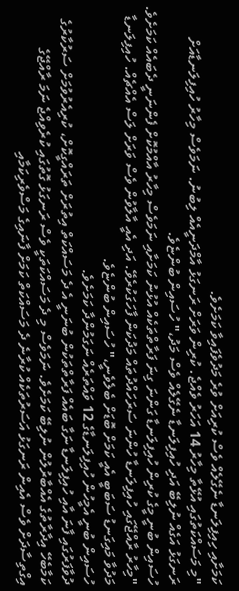ކަމަށާއި ހިއިފިލަނޑާ ނެގޭލެއް ވެސް ކުރިއަށް ވުރެ މަދުވެފައިވާ ކަމަށެވެ.
"މި މަސައްކަތުގައި އުޅޭތާ މިހާރު 14 އަހަރު ވެއްޖެ. ކުރިން ވަރަށް ރަނގަޅު އާމްދަނީއެއް ލިބުނު. ނަމަވެސް މިހާރު ހުއިފިލަނޑާއަށް ރަނގަޅު އަގެއް ނުލިބޭ އަދި ހުއިފިލަނޑާ ނެގޭލެއް ވެސް މަދު،" ހުސައިން ބުންޏެވެ.
ހުސައިން ބުނީ މީގެ ކުރިން ހުއިފިލަނޑާ ގަންނަ ގިނަ ފަރާތްތަކެއް އުޅުނު ކަމަށާއި ނަމަވެސް މިހާރު އާއްމުކޮށް ފެންނަނީ ދެބައެއް ކަމަށެވެ.
"މިހާރު ރާއްޖޭގައި ހުއިފިލަނޑާ ހުންނަ ސަރަހައްދުތައް މަދުކަން ފާހަގަކުރެވޭ. އަދި އެއީ އާލާވުން ވެސް ވަރަށް ލަސް އެއްޗެއް. ހުއިފިލަނޑާ މަދުވާ މައިގަނޑު ސަބަބީ އެއީ ކަމަށް ބޮޑަށް ބެލެވެނީ،" ހުސައިން ބުންޏެވެ.
ހުސައިން ބުނީ އެމީހުން ހުއިފިލަނޑާގެ 12 ވައްތަރެއް ނަގަމުންދާ ކަމަށެވެ.
ދުވާފަރުގައި ފާނަ އާއި ހުއިފިލަނޑާ ނަގާ ބައެއް ފަރާތްތަކުން ބުނަނީ އެ ދެ މަސައްކަތް އިތުރަށް ތަރައްގީކޮށް، ކުރިއެރުވުމަށް ސަރުކާރުގެ ކަމާބެހޭ އިދާރާތުގެ އެއްބާރުލުން ނުލިބޭ ކަމަށެވެ. ނަމަވެސް މި ދެ މަސައްކަތަކީ ވެސް ރަނގަޅު ގޮތުގައި ކުރެވިއްޖެ ނަމަ ރާއްޖޭގެ އިގްތިސާދަށް ވެސް އެއިން ރަނގަޅު އަސަރުތަކެއް ކުރާނެ ދެ މަސައްކަތް ކަމަށް ފާނައިގެ މަސްވެރިކަމާއި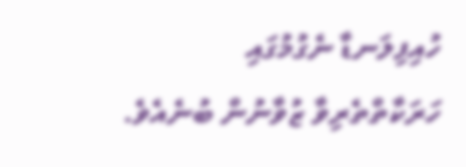ހުއިފިލަނޑާ ނެގުމުގައި ހަރަކާތްތެރިވާ ޒުވާނުން ބުނެއެވެ.